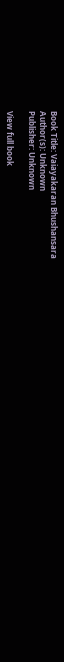Book Title: Vaiayakaran Bhushansara
Author(s): Unknown
Publisher: Unknown

View full book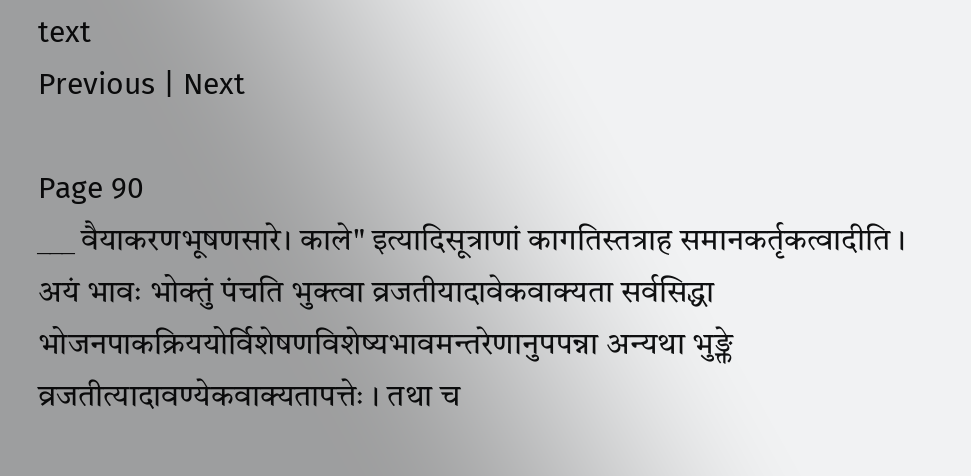text
Previous | Next

Page 90
___ वैयाकरणभूषणसारे। काले" इत्यादिसूत्राणां कागतिस्तत्राह समानकर्तृकत्वादीति । अयं भावः भोक्तुं पंचति भुक्त्वा व्रजतीयादावेकवाक्यता सर्वसिद्धा भोजनपाकक्रिययोर्विशेषणविशेष्यभावमन्तरेणानुपपन्ना अन्यथा भुङ्क्ते व्रजतीत्यादावण्येकवाक्यतापत्तेः । तथा च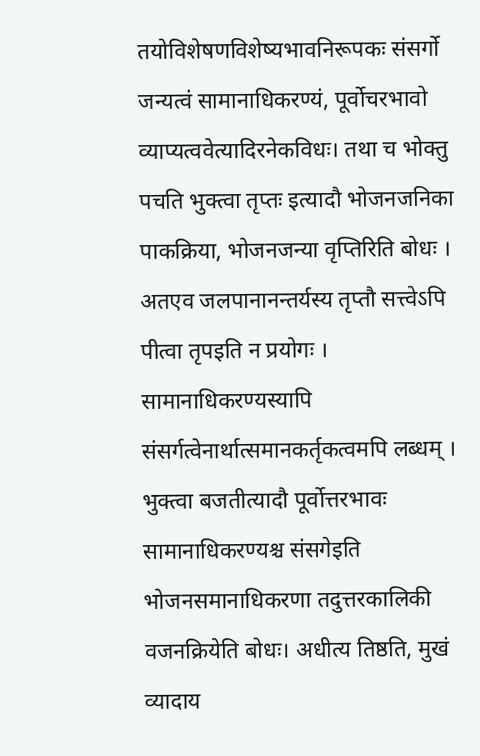तयोविशेषणविशेष्यभावनिरूपकः संसर्गो जन्यत्वं सामानाधिकरण्यं, पूर्वोचरभावो व्याप्यत्ववेत्यादिरनेकविधः। तथा च भोक्तु पचति भुक्त्वा तृप्तः इत्यादौ भोजनजनिका पाकक्रिया, भोजनजन्या वृप्तिरिति बोधः । अतएव जलपानानन्तर्यस्य तृप्तौ सत्त्वेऽपि पीत्वा तृपइति न प्रयोगः । सामानाधिकरण्यस्यापि संसर्गत्वेनार्थात्समानकर्तृकत्वमपि लब्धम् । भुक्त्वा बजतीत्यादौ पूर्वोत्तरभावः सामानाधिकरण्यश्च संसगेइति भोजनसमानाधिकरणा तदुत्तरकालिकी वजनक्रियेति बोधः। अधीत्य तिष्ठति, मुखं व्यादाय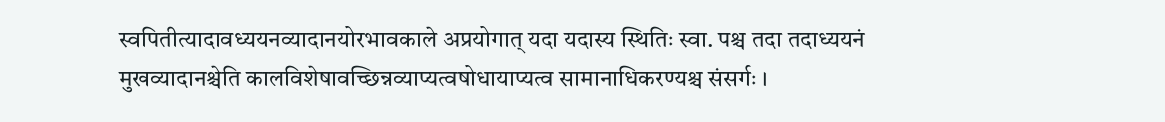स्वपितीत्यादावध्ययनव्यादानयोरभावकाले अप्रयोगात् यदा यदास्य स्थितिः स्वा. पश्च तदा तदाध्ययनं मुखव्यादानश्चेति कालविशेषावच्छिन्नव्याप्यत्वषोधायाप्यत्व सामानाधिकरण्यश्च संसर्गः ।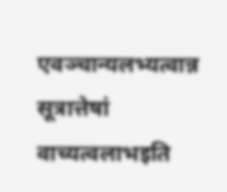एवञ्चान्यलभ्यत्वान्न सूत्रात्तेषां वाच्यत्वलाभइति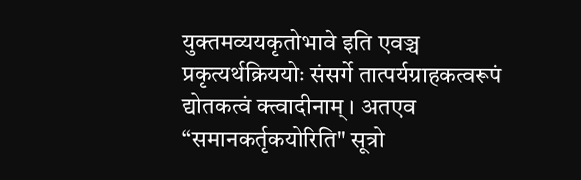युक्तमव्ययकृतोभावे इति एवञ्च प्रकृत्यर्थक्रिययोः संसर्गे तात्पर्यग्राहकत्वरूपं द्योतकत्वं क्त्वादीनाम् । अतएव “समानकर्तृकयोरिति" सूत्रो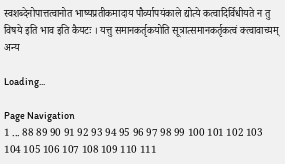स्वशब्देनोपात्तत्वानोत भाष्यप्रतीकमादाय पौर्व्यापयंकाले द्योत्ये कत्वादिर्विधीयते न तु विषये इति भाव इति कैयटः । यत्तु समानकर्तृकयोति सूत्रात्समानकर्तृकत्वं क्त्वावाच्यम् अन्य

Loading...

Page Navigation
1 ... 88 89 90 91 92 93 94 95 96 97 98 99 100 101 102 103 104 105 106 107 108 109 110 111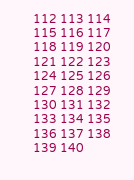112 113 114 115 116 117 118 119 120 121 122 123 124 125 126 127 128 129 130 131 132 133 134 135 136 137 138 139 140